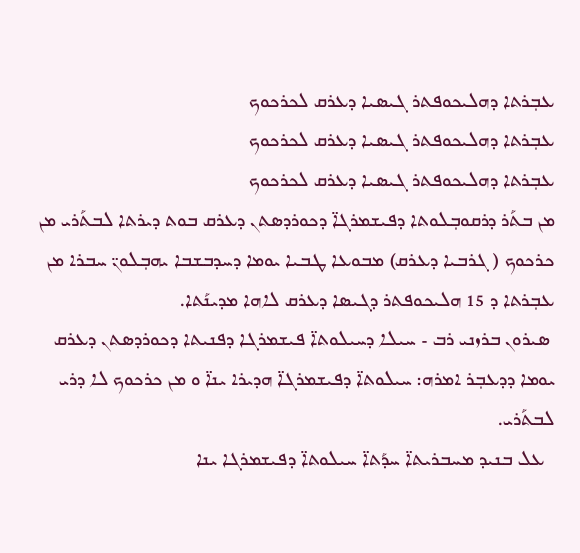ܥܒܼܪܬܐ ܕܗܠܝܟܘܦܬܪ ܓܝܣܝܐ ܕܥܪܩ ܠܟܪܟܘܟ
ܥܒܼܪܬܐ ܕܗܠܝܟܘܦܬܪ ܓܝܣܝܐ ܕܥܪܩ ܠܟܪܟܘܟ
ܥܒܼܪܬܐ ܕܗܠܝܟܘܦܬܪ ܓܝܣܝܐ ܕܥܪܩ ܠܟܪܟܘܟ
ܡܢ ܒܬܰܪ ܕܪܩܘܒܼܠܘܬܐ ܕܦܝܫܡܪܓܐ̈ ܕܟܘܪܕܣܬܢ ܕܥܪܩ ܒܘܬ ܕܝܪܬܐ ܠܒܬܰܪܝ ܡܢ ܟܪܟܘܟ ( ܓܪܒܝܐ ܕܥܪܩ) ܡܒܘܥܐ ܛܒܝܐ ܝܘܡܐ ܕܚܕܒܫܒܐ ܝܗܒܼܠܘܢ̈ ܚܒܪܐ ܡܢ ܥܒܼܪܬܐ ܕ 15 ܗܠܝܟܘܦܬܪ ܕܓܝܣܐ ܕܥܪܩ ܠܐܗܐ ܡܕܝܢܰܬܐ.
 ܣܝܪܘܢ ܒܪܙܢܝ ܪܒ - ܚܝܠܐ ܕܚܝܠܘܬܐ̈ ܦܝܫܡܪܓܐ ܕܦܢܝܬܐ ܕܟܘܪܕܣܬܢ ܕܥܪܩ ܝܘܡܐ ܕܕܥܒܼܪ ܐܡܪܗ: ܚܝܠܘܬܐ̈ ܕܦܝܫܡܪܓܐ̈ ܗܕܝܪܐ ܝܢܐ̈ ܘ ܡܢ ܟܪܟܘܟ ܠܐ ܕܪܝ ܠܒܬܰܪܝ.
  ܥܠ ܒܢܝܕ ܡܚܒܪܝܬܐ̈ ܚܕܰܬܐ̈ ܚܝܠܘܬܐ̈ ܕܦܝܫܡܪܓܐ ܝܢܐ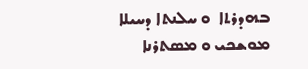ܒܗܕܪܬܐ  ܘ ܚܠܢܬܐ ܕܚܝܠܐ ܡܘܫܟܝ ܘ ܡܣܬܪܢܐ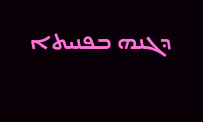ܕܓܢܗ ܒܦܢܝܬܐ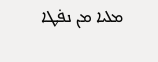ܡܠܝܐ ܡܢ ܢܦ̇ܛܐ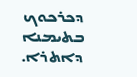ܕܟܪܟܘܟ ܒܬܝܡܢܐ ܕܐܬܪܐ.